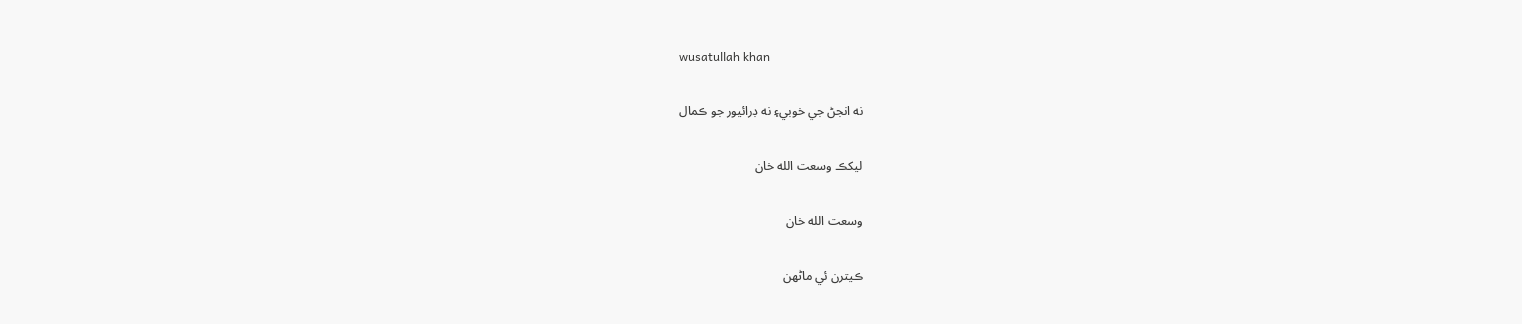wusatullah khan

نه انجڻ جي خوبي۽ نه ڊرائيور جو ڪمال

ليکڪ وسعت الله خان

وسعت الله خان

ڪيترن ئي ماڻهن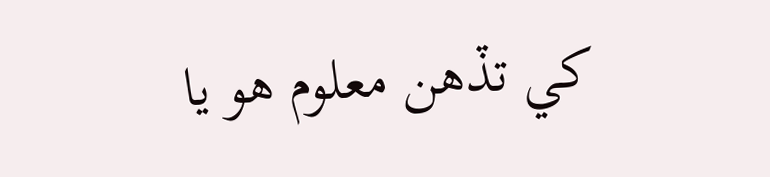کي تڏھن معلوم ھو يا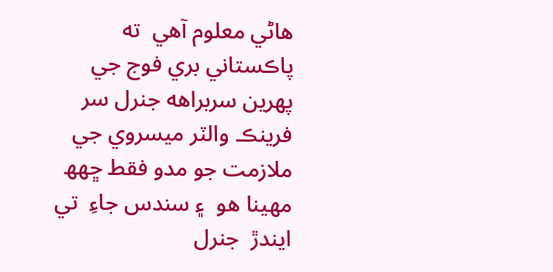ھاڻي معلوم آھي  ته پاڪستاني بري فوج جي پهرين سربراهه جنرل سر فرينڪ والٽر ميسروي جي ملازمت جو مدو فقط ڇهھ مهينا ھو  ۽ سندس جاءِ  تي ايندڙ  جنرل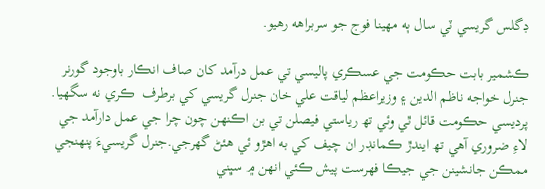ڊگلس گريسي ٽي سال ٻه مهينا فوج جو سربراهه رهيو.

ڪشمير بابت حڪومت جي عسڪري پاليسي تي عمل درآمد کان صاف انڪار باوجود گورنر جنرل خواجه ناظم الدين ۽ وزيراعظم لياقت علي خان جنرل گريسي کي برطرف  ڪري نه سگهيا. پرديسي حڪومت قائل ٿي وئي تھ رياستي فيصلن تي بن اڪنھن چون چرا جي عمل دارآمد جي لاءِ ضروري آھي تھ ايندڙ ڪمانڊر ان چيف کي به اھڙو ئي ھئڻ گھرجي.جنرل گريسيءَ پنھنجي ممڪن جانشينن جي جيڪا فھرست پيش ڪئي انھن ۾ سڀني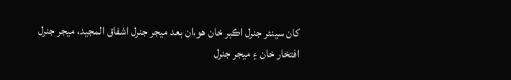کان سينئر جنرل اڪبر خان ھو،ان بعد ميجر جنرل اشفاق المجيد، ميجر جنرل افتخار خان ۽ ميجر جنرل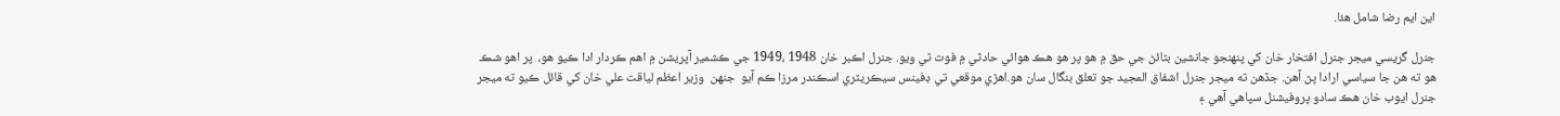اين ايم رضا شامل هئا.

جنرل گريسي ميجر جنرل افتخار خان کي پنهنجو جانشين بڻائڻ جي حق ۾ هو پر هو هڪ هوائي حادثي ۾ فوت ٿي ويو. جنرل اڪبر خان 1948 ،1949 جي ڪشمير آپريشن ۾ اهم ڪردار ادا ڪيو ھو،  پر اهو شڪ هو ته هن جا سياسي ارادا پڻ آهن. جڏهن ته ميجر جنرل اشفاق المجيد جو تعلق بنگال سان هو.اهڙي موقعي تي ڊفينس سيڪريٽري اسڪندر مرزا ڪم آيو  جنھن  وزير اعظم لياقت علي خان کي قائل ڪيو ته ميجر جنرل ايوب خان هڪ سادو پروفيشنل سپاهي آهي ۽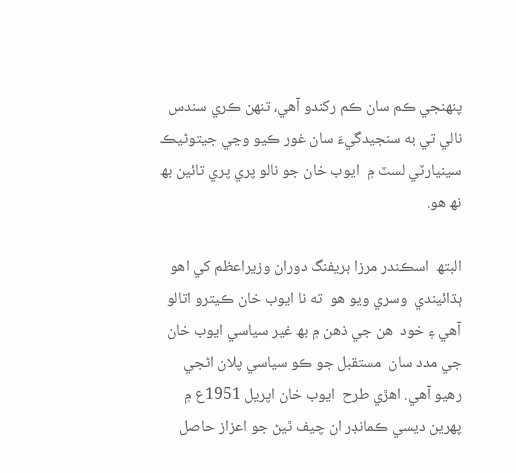پنهنجي ڪم سان ڪم رکندو آهي، تنهن ڪري سندس نالي تي به سنجيدگيءَ سان غور ڪيو وڃي جيتوڻيڪ سينيارٽي لسٽ ۾  ايوب خان جو نالو پري پري تائين بھ نھ هو.

البتھ  اسڪندر مرزا بريفنگ دوران وزيراعظم کي اهو ٻڌائيندي  وسري ويو ھو  ته نا ايوب خان ڪيترو اتالو آهي ۽ خود  ھن جي ذھن ۾ بھ غير سياسي ايوب خان جي مدد سان  مستقبل جو ڪو سياسي پلان اڻجي رهيو آهي. اھڙي طرح  ايوب خان اپريل 1951ع ۾ پهرين ديسي ڪمانڊر ان چيف ٿيڻ جو اعزاز حاصل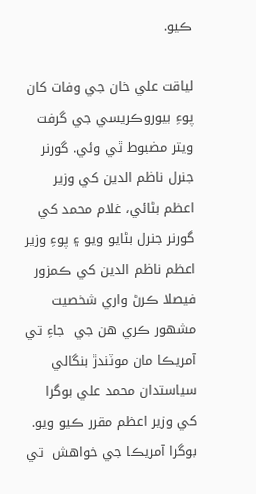ڪيو.

لياقت علي خان جي وفات کان پوءِ بيوروڪريسي جي گرفت ويتر مضبوط ٿي وئي. گورنر جنرل ناظم الدين کي وزير اعظم بڻائي، غلام محمد کي گورنر جنرل بڻايو ويو ۽ پوءِ وزير اعظم ناظم الدين کي ڪمزور فيصلا ڪرڻ واري شخصيت مشھور ڪري ھن جي  جاءِ تي آمريڪا مان موٽندڙ بنگالي سياستدان محمد علي بوگرا کي وزير اعظم مقرر ڪيو ويو. بوگرا آمريڪا جي خواھش  تي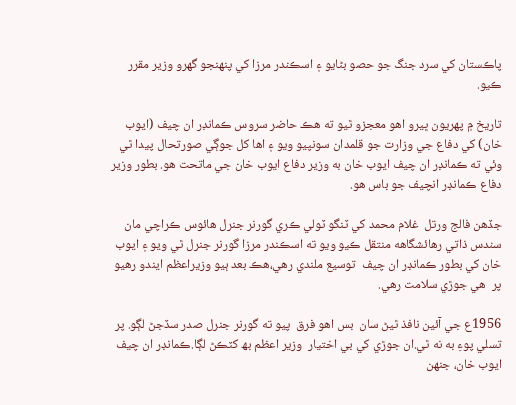پاڪستان کي سرد جنگ جو حصو بڻايو ۽ اسڪندر مرزا کي پنهنجو گهرو وزير مقرر ڪيو.

تاريخ ۾ پهريون ڀيرو اهو معجزو ٿيو ته هڪ حاضر سروس ڪمانڊر ان چيف (ايوب خان) کي دفاع جي وزارت جو قلمدان سونپيو ويو ۽ اها کل جوڳي صورتحال پيدا ٿي وئي ته ڪمانڊر ان چيف ايوب خان به وزير دفاع ايوب خان جي ماتحت هو. بطور وزير دفاع ڪمانڊر انچيف جو باس ھو.

جڏهن فالج ورتل  غلام محمد کي ٽنگو ٽولي ڪري گورنر جنرل هائوس ڪراچي مان سندس ذاتي رهائشگاهه منتقل ڪيو ويو ته اسڪندر مرزا گورنر جنرل ٿي ويو ۽ ايوب خان کي بطور ڪمانڊر ان چيف  توسيع ملندي رھي،هڪ بعد ٻيو وزيراعظم ايندو رھيو پر  هي جوڙي سلامت رھي.

1956ع جي آئين نافذ ٿيڻ سان  بس اھو فرق  پيو ته گورنر جنرل صدر سڏجڻ لڳو. پر تسلي پوءِ به نه ٿي.ان جوڙي کي بي اختيار  وزير اعظم بھ کٽڪڻ لڳا.ڪمانڊر ان چيف ايوب خان، جنهن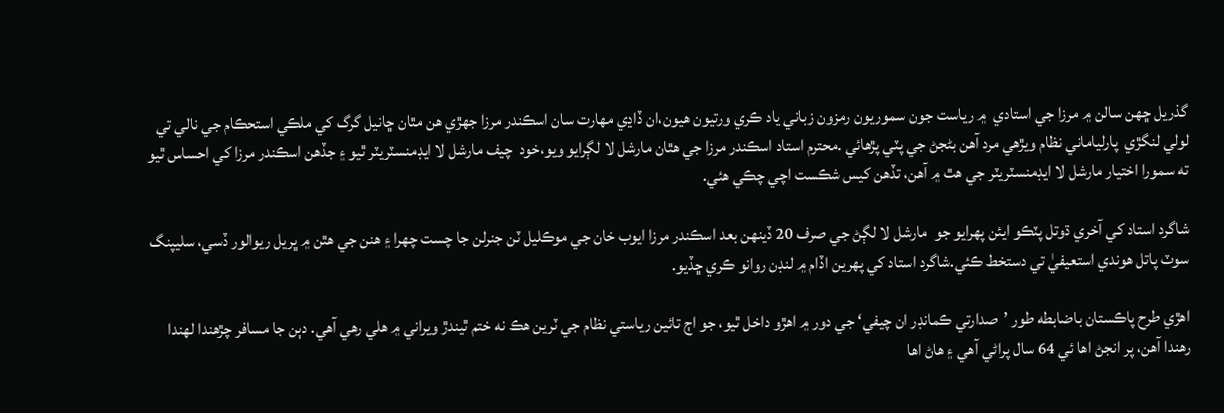گذريل ڇهن سالن ۾ مرزا جي استادي  ۾ رياست جون سموريون رمزون زباني ياد ڪري ورتيون ھيون،ان ڏاڍي مهارت سان اسڪندر مرزا جھڙي ھن مٿان ڇانيل گرگ کي ملڪي استحڪام جي نالي تي لولي لنگڙي  پارلياماني نظام ويڙهي مرد آھن بڻجڻ جي پٽي پڙھائي .محترم استاد اسڪندر مرزا جي ھٿان مارشل لا لڳرايو ويو،خود  چيف مارشل لا ايڊمنسٽريٽر ٿيو ۽ جڏهن اسڪندر مرزا کي احساس ٿيو ته سمورا اختيار مارشل لا ايڊمنسٽريٽر جي هٿ ۾ آهن، تڏهن کيس شڪست اچي چڪي ھئي.

شاگرد استاد کي آخري ڌوتل پٽڪو ايئن پھرايو جو  مارشل لا لڳڻ جي صرف 20 ڏينهن بعد اسڪندر مرزا ايوب خان جي موڪليل ٽن جنرلن جا چست چهرا ۽ ھنن جي ھٿن ۾ ڀريل ريوالور ڏسي، سليپنگ سوٽ پاتل ھوندي استعيفيٰ تي دستخط ڪئي.شاگرد استاد کي پهرين اڏام ۾ لنڊن روانو ڪري ڇڏيو.

اهڙي طرح پاڪستان باضابطه طور ’صدارتي ڪمانڊر ان چيفي‘ جي دور ۾ اھڙو داخل ٿيو، جو اڄ تائين رياستي نظام جي ٽرين هڪ نه ختم ٿيندڙ ويراني ۾ هلي رهي آهي. دٻن جا مسافر چڙهندا لھندا رھندا آھن، پر انجڻ اھا ئي 64 سال پراڻي آهي ۽ هاڻ اها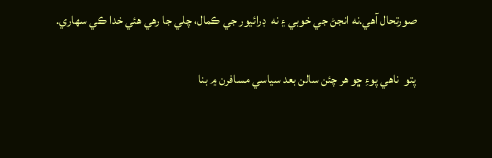صورتحال آهي.نه انجڻ جي خوبي ۽ نه  ڊرائيور جي ڪمال، چلي جا رھي ھئي خدا ڪي سھاري.

پتو  ناهي پوءِ ڇو هر چئن سالن بعد سياسي مسافرن ۾ بنا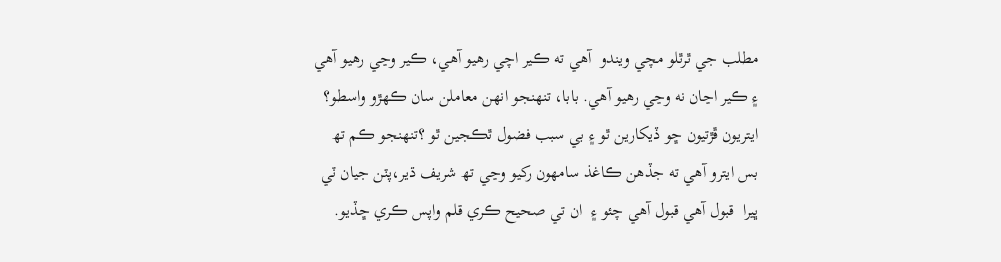مطلب جي ٿرٿلو مچي ويندو  آهي ته ڪير اچي رهيو آهي، ڪير وڃي رهيو آهي ۽ ڪير اڃان نه وڃي رهيو آهي. بابا، تنهنجو انهن معاملن سان ڪهڙو واسطو؟ ايتريون ڦڙتيون ڇو ڏيکارين ٿو ۽ بي سبب فضول ٿڪجين ٿو ؟تنهنجو ڪم تھ بس ايترو آهي ته جڏهن ڪاغذ سامهون رکيو وڃي تھ شريف ڌير،پٽن جيان ٽي ڀيرا  قبول آھي قبول آھي چئو ۽  ان تي صحيح ڪري قلم واپس ڪري ڇڏيو.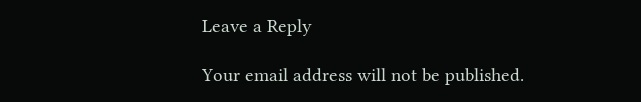Leave a Reply

Your email address will not be published.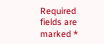Required fields are marked *